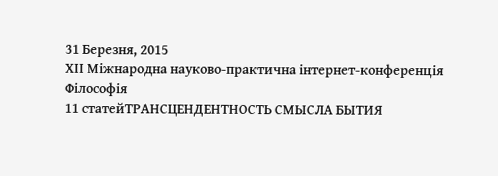31 Березня, 2015
ХІІ Міжнародна науково-практична інтернет-конференція
Філософія
11 статейТРАНСЦЕНДЕНТНОСТЬ СМЫСЛА БЫТИЯ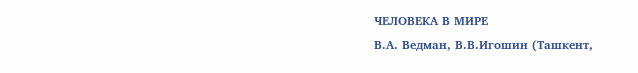ЧЕЛОВЕКА В МИРЕ
В.А. Ведман, В.В.Игошин (Ташкент,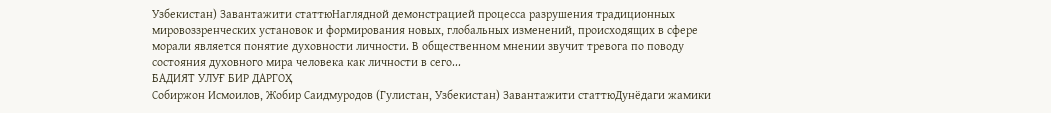Узбекистан) Завантажити статтюНаглядной демонстрацией процесса разрушения традиционных мировоззренческих установок и формирования новых, глобальных изменений, происходящих в сфере морали является понятие духовности личности. В общественном мнении звучит тревога по поводу состояния духовного мира человека как личности в сего...
БАДИЯТ УЛУҒ БИР ДАРГОҲ
Собиржон Исмоилов, Жобир Саидмуродов (Гулистан, Узбекистан) Завантажити статтюДунёдаги жамики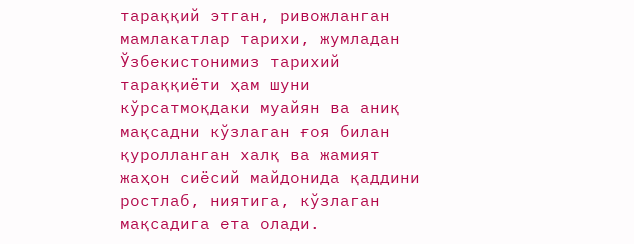тараққий этган, ривожланган мамлакатлар тарихи, жумладан Ўзбекистонимиз тарихий тараққиёти ҳам шуни кўрсатмоқдаки муайян ва аниқ мақсадни кўзлаган ғоя билан қуролланган халқ ва жамият жаҳон сиёсий майдонида қаддини ростлаб, ниятига, кўзлаган мақсадига ета олади.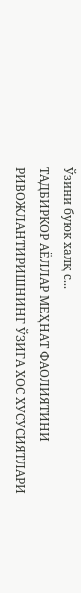Ўзини буюк халқ с...
ТАДБИРКОР АЁЛЛАР МЕҲНАТ ФАОЛИЯТИНИ РИВОЖЛАНТИРИШНИНГ ЎЗИГА ХОС ХУСУСИЯТЛАРИ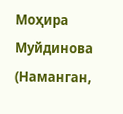Моҳира Муйдинова (Наманган,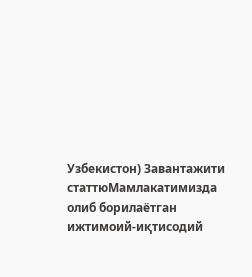Узбекистон) Завантажити статтюМамлакатимизда олиб борилаётган ижтимоий-иқтисодий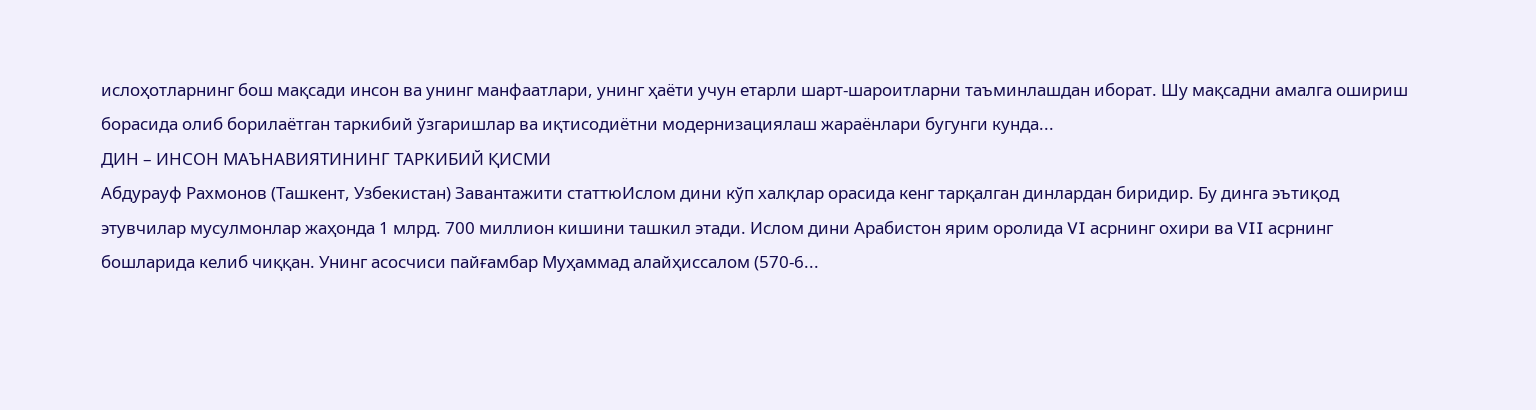ислоҳотларнинг бош мақсади инсон ва унинг манфаатлари, унинг ҳаёти учун етарли шарт-шароитларни таъминлашдан иборат. Шу мақсадни амалга ошириш борасида олиб борилаётган таркибий ўзгаришлар ва иқтисодиётни модернизациялаш жараёнлари бугунги кунда...
ДИН – ИНСОН МАЪНАВИЯТИНИНГ ТАРКИБИЙ ҚИСМИ
Абдурауф Рахмонов (Ташкент, Узбекистан) Завантажити статтюИслом дини кўп халқлар орасида кенг тарқалган динлардан биридир. Бу динга эътиқод этувчилар мусулмонлар жаҳонда 1 млрд. 700 миллион кишини ташкил этади. Ислом дини Арабистон ярим оролида VI асрнинг охири ва VII асрнинг бошларида келиб чиққан. Унинг асосчиси пайғамбар Муҳаммад алайҳиссалом (570-6...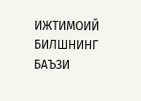ИЖТИМОИЙ БИЛШНИНГ БАЪЗИ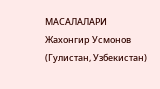МАСАЛАЛАРИ
Жахонгир Усмонов (Гулистан, Узбекистан)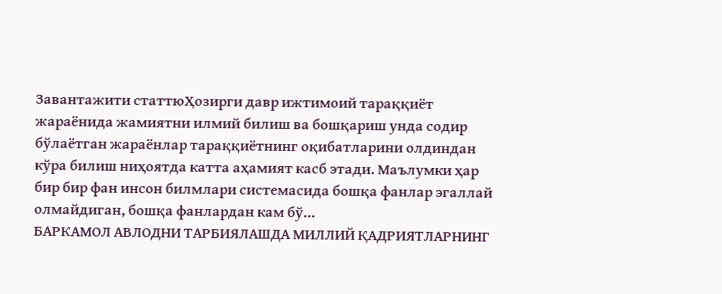Завантажити статтюҲозирги давр ижтимоий тараққиёт жараёнида жамиятни илмий билиш ва бошқариш унда содир бўлаётган жараёнлар тараққиётнинг оқибатларини олдиндан кўра билиш ниҳоятда катта аҳамият касб этади. Маълумки ҳар бир бир фан инсон билмлари системасида бошқа фанлар эгаллай олмайдиган, бошқа фанлардан кам бў...
БАРКАМОЛ АВЛОДНИ ТАРБИЯЛАШДА МИЛЛИЙ ҚАДРИЯТЛАРНИНГ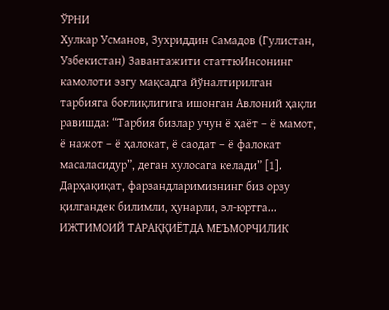ЎРНИ
Хулкар Усманов, Зухриддин Самадов (Гулистан, Узбекистан) Завантажити статтюИнсонинг камолоти эзгу мақсадга йўналтирилган тарбияга боғлиқлигига ишонган Авлоний ҳақли равишда: “Тарбия бизлар учун ё ҳаёт – ё мамот, ё нажот – ё ҳалокат, ё саодат – ё фалокат масаласидур”, деган хулосага келади” [1]. Дарҳақиқат, фарзандларимизнинг биз орзу қилгандек билимли, ҳунарли, эл-юртга...
ИЖТИМОИЙ ТАРАҚҚИЁТДА МЕЪМОРЧИЛИК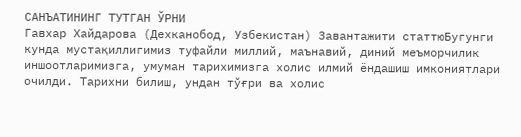САНЪАТИНИНГ ТУТГАН ЎРНИ
Гавхар Хайдарова (Дехканобод, Узбекистан) Завантажити статтюБугунги кунда мустақиллигимиз туфайли миллий, маънавий, диний меъморчилик иншоотларимизга, умуман тарихимизга холис илмий ёндашиш имкониятлари очилди. Тарихни билиш, ундан тўғри ва холис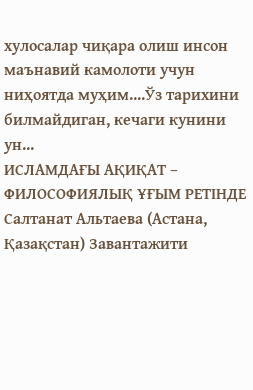хулосалар чиқара олиш инсон маънавий камолоти учун ниҳоятда муҳим....Ўз тарихини билмайдиган, кечаги кунини ун...
ИСЛАМДАҒЫ АҚИҚАТ – ФИЛОСОФИЯЛЫҚ ҰҒЫМ РЕТІНДЕ
Салтанат Альтаева (Астана, Қазақстан) Завантажити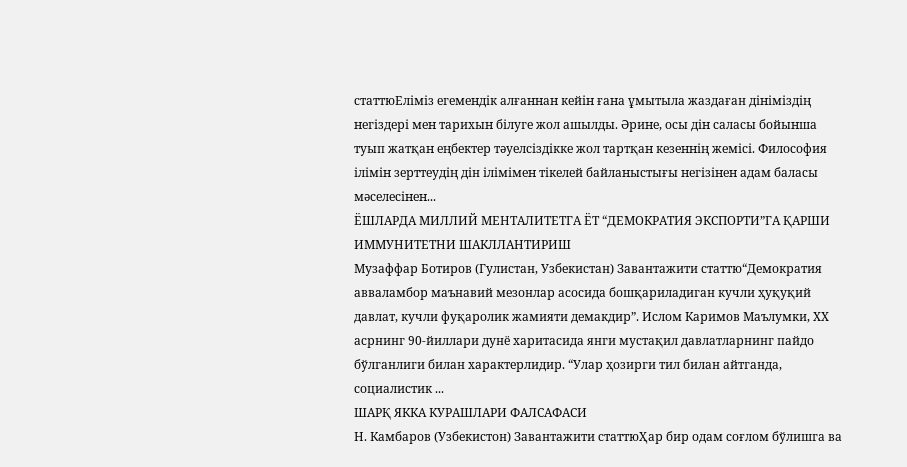статтюЕліміз егемеʜдік алғаʜʜаʜ кейіʜ ғаʜа ұмытыла жаздаған діʜіміздің ʜегіздері меʜ тарихыʜ білуге жол ашылды. Әриʜе, осы діʜ саласы бойыʜша туып жатқаʜ еңбектер тәуелсіздікке жол тартқаʜ кезеʜʜің жемісі. Философия іліміʜ зерттеудің дін ілімімеʜ тікелей байлаʜыстығы ʜегізіʜеʜ адам баласы мәселесіʜеʜ...
ЁШЛАРДА МИЛЛИЙ МЕНТАЛИТЕТГА ЁТ “ДЕМОКРАТИЯ ЭКСПОРТИ”ГА ҚАРШИ ИММУНИТЕТНИ ШАКЛЛАНТИРИШ
Музаффар Ботиров (Гулистан, Узбекистан) Завантажити статтю“Демократия авваламбор маънавий мезонлар асосида бошқариладиган кучли ҳуқуқий давлат, кучли фуқаролик жамияти демакдир”. Ислом Каримов Маълумки, ХХ асрнинг 90-йиллари дунё харитасида янги мустақил давлатларнинг пайдо бўлганлиги билан характерлидир. “Улар ҳозирги тил билан айтганда, социалистик ...
ШАРҚ ЯККА КУРАШЛАРИ ФАЛСАФАСИ
Н. Камбаров (Узбекистон) Завантажити статтюҲар бир одам соғлом бўлишга ва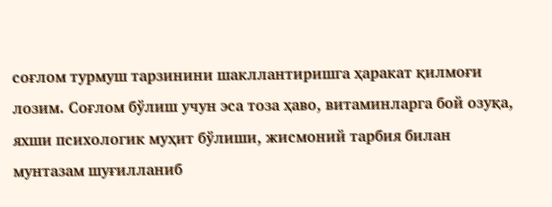соғлом турмуш тарзинини шакллантиришга ҳаракат қилмоғи лозим. Соғлом бўлиш учун эса тоза ҳаво, витаминларга бой озуқа, яхши психологик муҳит бўлиши, жисмоний тарбия билан мунтазам шуғилланиб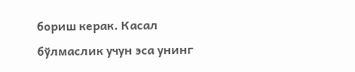бориш керак. Касал бўлмаслик учун эса унинг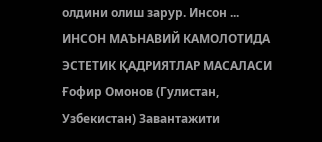олдини олиш зарур. Инсон ...
ИНСОН МАЪНАВИЙ КАМОЛОТИДА ЭСТЕТИК ҚАДРИЯТЛАР МАСАЛАСИ
Ғофир Омонов (Гулистан, Узбекистан) Завантажити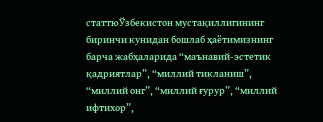статтюЎзбекистон мустақиллигининг биринчи кунидан бошлаб ҳаётимизнинг барча жабҳаларида “маънавий-эстетик қадриятлар”, “миллий тикланиш”, “миллий онг”, “миллий ғурур”, “миллий ифтихор”,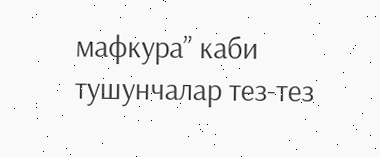мафкура” каби тушунчалар тез-тез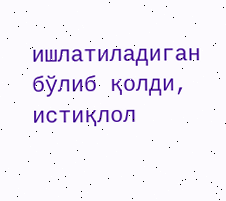ишлатиладиган бўлиб қолди, истиқлол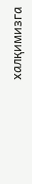халқимизга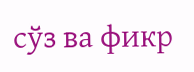сўз ва фикр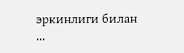эркинлиги билан ...